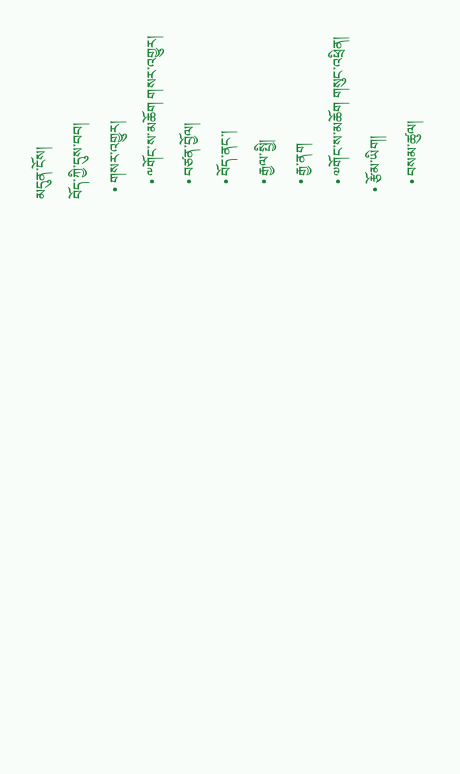མདུན་ངོས།
བོད་ཀྱི་དུས་བབ།
  • གསར་འགྱུར།
    • ༸གོང་ས་མཆོག གསར་འགྱུར།
    • བཙན་བྱོལ།
    • བོད་ནང་།
    • རྒྱལ་སྤྱི།
    • རྒྱ་ནག
    • ༧གོང་ས་མཆོག གསུང་འཕྲིན།
  • རྩོམ་ཡིག།
    • བསམ་ཚུལ།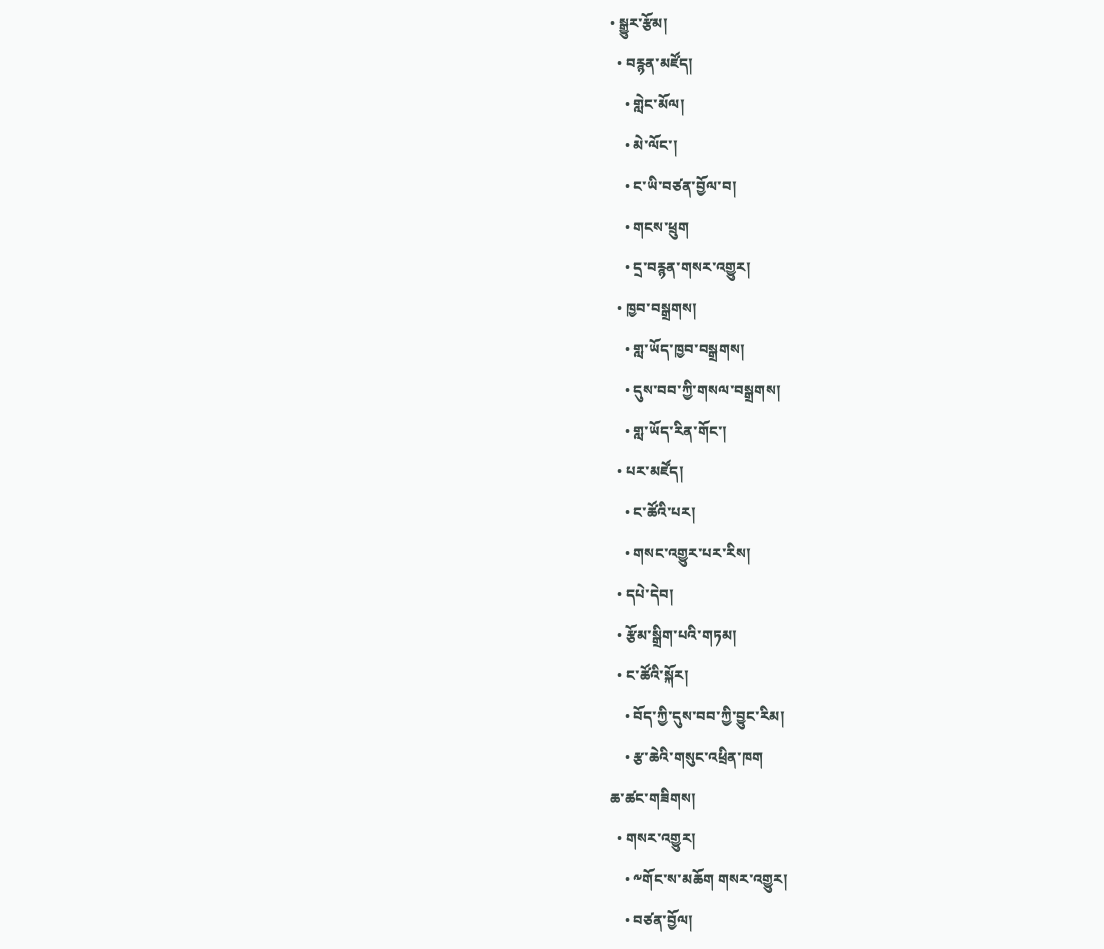• སྒྱུར་རྩོམ།
  • བརྙན་མཛོད།
    • གླེང་མོལ།
    • མེ་ལོང་།
    • ང་ཡི་བཙན་བྱོལ་བ།
    • གངས་ཕྲུག
    • དྲ་བརྙན་གསར་འགྱུར།
  • ཁྱབ་བསྒྲགས།
    • གླ་ཡོད་ཁྱབ་བསྒྲགས།
    • དུས་བབ་ཀྱི་གསལ་བསྒྲགས།
    • གླ་ཡོད་རིན་གོང་།
  • པར་མཛོད།
    • ང་ཚོའི་པར།
    • གསང་འགྱུར་པར་རིས།
  • དཔེ་དེབ།
  • རྩོམ་སྒྲིག་པའི་གཏམ།
  • ང་ཚོའི་སྐོར།
    • བོད་ཀྱི་དུས་བབ་ཀྱི་བྱུང་རིམ།
    • རྩ་ཆེའི་གསུང་འཕྲིན་ཁག
ཆ་ཚང་གཟིགས།
  • གསར་འགྱུར།
    • ༸གོང་ས་མཆོག གསར་འགྱུར།
    • བཙན་བྱོལ།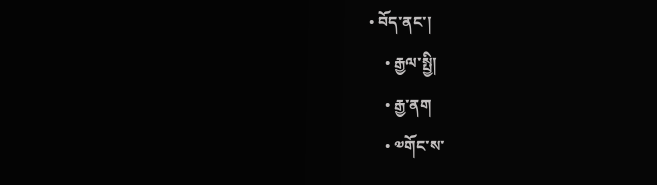• བོད་ནང་།
    • རྒྱལ་སྤྱི།
    • རྒྱ་ནག
    • ༧གོང་ས་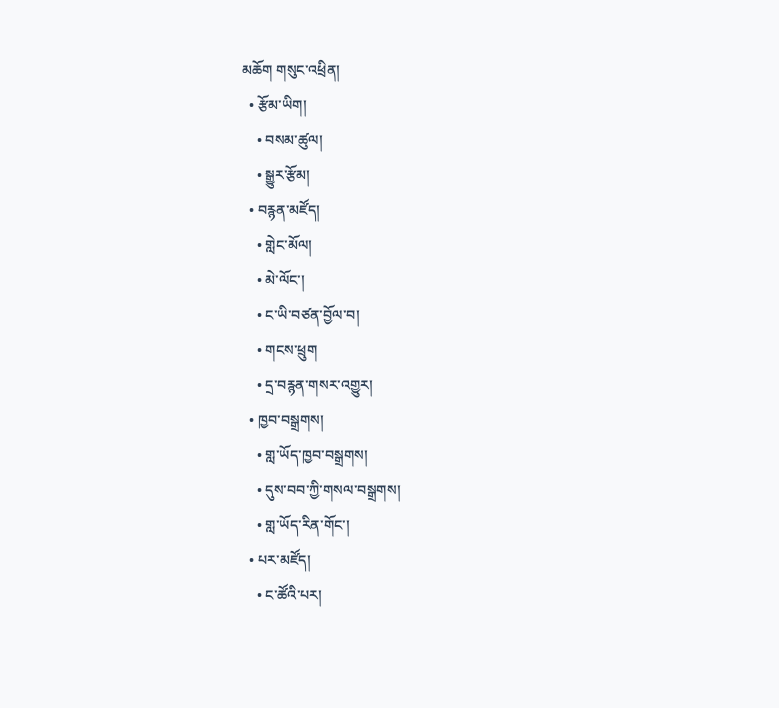མཆོག གསུང་འཕྲིན།
  • རྩོམ་ཡིག།
    • བསམ་ཚུལ།
    • སྒྱུར་རྩོམ།
  • བརྙན་མཛོད།
    • གླེང་མོལ།
    • མེ་ལོང་།
    • ང་ཡི་བཙན་བྱོལ་བ།
    • གངས་ཕྲུག
    • དྲ་བརྙན་གསར་འགྱུར།
  • ཁྱབ་བསྒྲགས།
    • གླ་ཡོད་ཁྱབ་བསྒྲགས།
    • དུས་བབ་ཀྱི་གསལ་བསྒྲགས།
    • གླ་ཡོད་རིན་གོང་།
  • པར་མཛོད།
    • ང་ཚོའི་པར།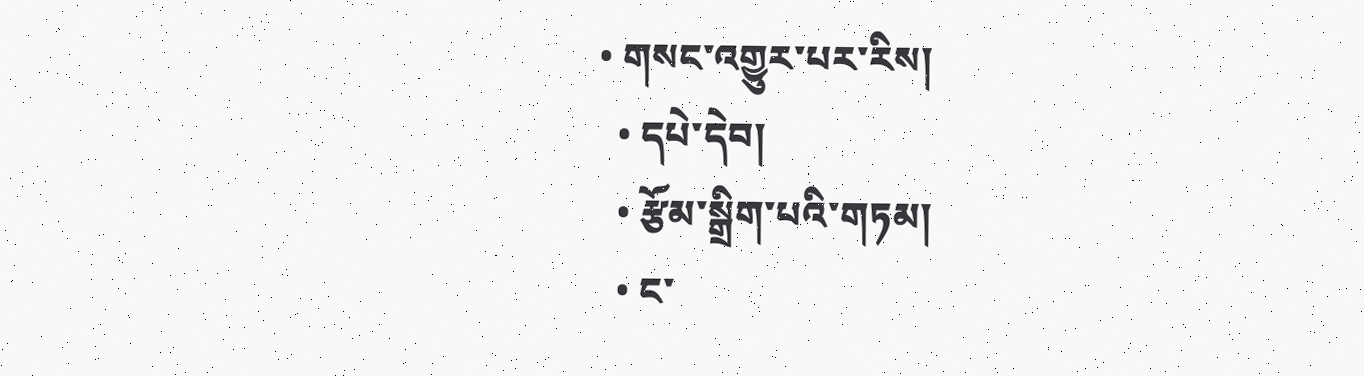• གསང་འགྱུར་པར་རིས།
  • དཔེ་དེབ།
  • རྩོམ་སྒྲིག་པའི་གཏམ།
  • ང་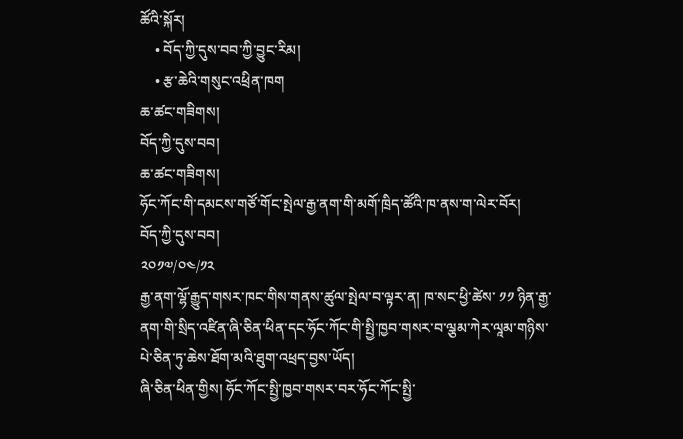ཚོའི་སྐོར།
    • བོད་ཀྱི་དུས་བབ་ཀྱི་བྱུང་རིམ།
    • རྩ་ཆེའི་གསུང་འཕྲིན་ཁག
ཆ་ཚང་གཟིགས།
བོད་ཀྱི་དུས་བབ།
ཆ་ཚང་གཟིགས།
ཧོང་ཀོང་གི་དམངས་གཙོ་གོང་སྤེལ་རྒྱ་ནག་གི་མགོ་ཁྲིད་ཚོའི་ཁ་ནས་ག་ལེར་བོར།
བོད་ཀྱི་དུས་བབ།
༢༠༡༧/༠༤/༡༢
རྒྱ་ནག་ལྷོ་རྒྱུད་གསར་ཁང་གིས་གནས་ཚུལ་སྤེལ་བ་ལྟར་ན། ཁ་སང་ཕྱི་ཚེས་ ༡༡ ཉིན་རྒྱ་ནག་གི་སྲིད་འཛིན་ཞི་ཅིན་ཕིན་དང་ཧོང་ཀོང་གི་སྤྱི་ཁྱབ་གསར་བ་ལྕམ་ཀེར་ལཱམ་གཉིས་པེ་ཅིན་ཏུ་ཆེས་ཐོག་མའི་ཐུག་འཕྲད་བྱས་ཡོད།
ཞི་ཅིན་ཕིན་གྱིས། ཧོང་ཀོང་སྤྱི་ཁྱབ་གསར་བར་ཧོང་ཀོང་སྤྱི་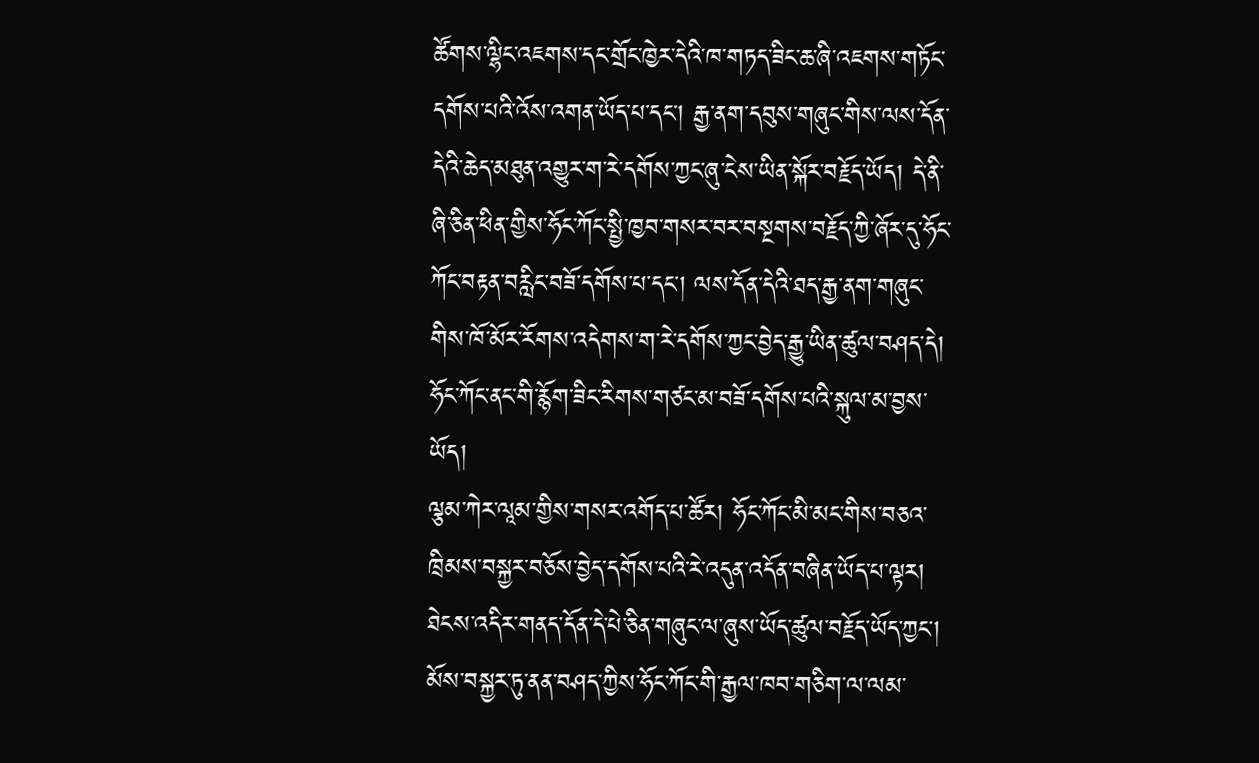ཚོགས་ལྷིང་འཇགས་དང་གྲོང་ཁྱེར་དེའི་ཁ་གཏད་ཟིང་ཆ་ཞི་འཇགས་གཏོང་དགོས་པའི་འོས་འགན་ཡོད་པ་དང་། རྒྱ་ནག་དབུས་གཞུང་གིས་ལས་དོན་དེའི་ཆེད་མཐུན་འགྱུར་ག་རེ་དགོས་ཀྱང་ཞུ་ངེས་ཡིན་སྐོར་བརྗོད་ཡོད། དེ་ནི་ཞི་ཅིན་ཕིན་གྱིས་ཧོང་ཀོང་སྤྱི་ཁྱབ་གསར་བར་བསྔགས་བརྗོད་ཀྱི་ཞོར་དུ་ཧོང་ཀོང་བརྟན་བརླིང་བཟོ་དགོས་པ་དང་། ལས་དོན་དེའི་ཐད་རྒྱ་ནག་གཞུང་གིས་ཁོ་མོར་རོགས་འདེགས་ག་རེ་དགོས་ཀྱང་བྱེད་རྒྱུ་ཡིན་ཚུལ་བཤད་དེ། ཧོང་ཀོང་ནང་གི་རྙོག་ཟིང་རིགས་གཙང་མ་བཟོ་དགོས་པའི་སྐུལ་མ་བྱས་ཡོད།
ལྕམ་ཀེར་ལཱམ་གྱིས་གསར་འགོད་པ་ཚོར། ཧོང་ཀོང་མི་མང་གིས་བཅའ་ཁྲིམས་བསྐྱར་བཅོས་བྱེད་དགོས་པའི་རེ་འདུན་འདོན་བཞིན་ཡོད་པ་ལྟར། ཐེངས་འདིར་གནད་དོན་དེ་པེ་ཅིན་གཞུང་ལ་ཞུས་ཡོད་ཚུལ་བརྗོད་ཡོད་ཀྱང་། མོས་བསྐྱར་ཏུ་ནན་བཤད་ཀྱིས་ཧོང་ཀོང་གི་རྒྱལ་ཁབ་གཅིག་ལ་ལམ་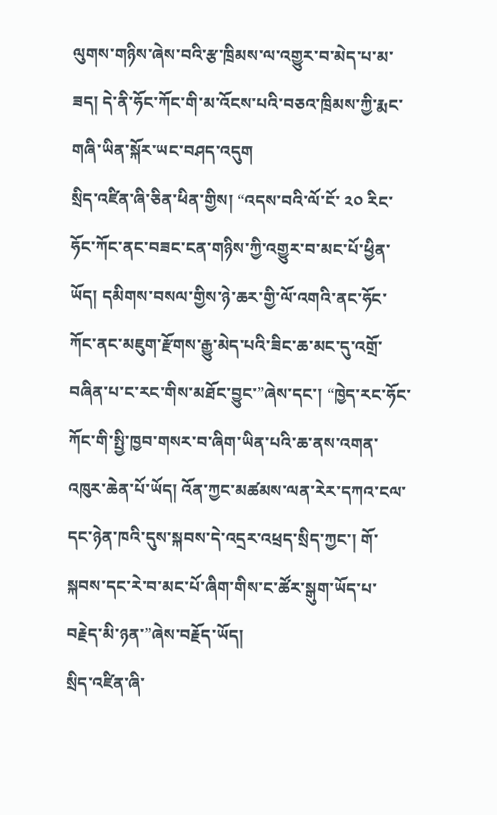ལུགས་གཉིས་ཞེས་བའི་རྩ་ཁྲིམས་ལ་འགྱུར་བ་མེད་པ་མ་ཟད། དེ་ནི་ཧོང་ཀོང་གི་མ་འོངས་པའི་བཅའ་ཁྲིམས་ཀྱི་རྨང་གཞི་ཡིན་སྐོར་ཡང་བཤད་འདུག
སྲིད་འཛིན་ཞི་ཅིན་ཕིན་གྱིས། “འདས་བའི་ལོ་ངོ་ ༢༠ རིང་ཧོང་ཀོང་ནང་བཟང་ངན་གཉིས་ཀྱི་འགྱུར་བ་མང་པོ་ཕྱིན་ཡོད། དམིགས་བསལ་གྱིས་ཉེ་ཆར་གྱི་ལོ་འགའི་ནང་ཧོང་ཀོང་ནང་མཇུག་རྫོགས་རྒྱུ་མེད་པའི་ཟིང་ཆ་མང་དུ་འགྲོ་བཞིན་པ་ང་རང་གིས་མཐོང་བྱུང་”ཞེས་དང་། “ཁྱེད་རང་ཧོང་ཀོང་གི་སྤྱི་ཁྱབ་གསར་བ་ཞིག་ཡིན་པའི་ཆ་ནས་འགན་འཁུར་ཆེན་པོ་ཡོད། འོན་ཀྱང་མཚམས་ལན་རེར་དཀའ་ངལ་དང་ཉེན་ཁའི་དུས་སྐབས་དེ་འདྲར་འཕྲད་སྲིད་ཀྱང་། གོ་སྐབས་དང་རེ་བ་མང་པོ་ཞིག་གིས་ང་ཚོར་སྒུག་ཡོད་པ་བརྗེད་མི་ཉན་”ཞེས་བརྗོད་ཡོད།
སྲིད་འཛིན་ཞི་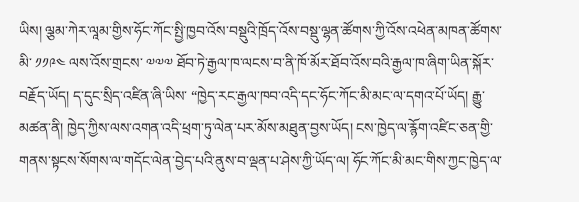ཡིས། ལྕམ་ཀེར་ལཱམ་གྱིས་ཧོང་ཀོང་སྤྱི་ཁྱབ་འོས་བསྡུའི་ཁྲོད་འོས་བསྡུ་ལྷན་ཚོགས་ཀྱི་འོས་འཕེན་མཁན་ཚོགས་མི་ ༡༡༩༤ ལས་འོས་གྲངས་ ༧༧༧ ཐོབ་ཏེ་རྒྱལ་ཁ་ལངས་བ་ནི་ཁོ་མོར་ཐོབ་འོས་བའི་རྒྱལ་ཁ་ཞིག་ཡིན་སྐོར་བརྗོད་ཡོད། ད་དུང་སྲིད་འཛིན་ཞི་ཡིས་ “ཁྱེད་རང་རྒྱལ་ཁབ་འདི་དང་ཧོང་ཀོང་མི་མང་ལ་དགའ་པོ་ཡོད། རྒྱུ་མཚན་ནི། ཁྱེད་ཀྱིས་ལས་འགན་འདི་ཕྲག་ཏུ་ལེན་པར་མོས་མཐུན་བྱས་ཡོད། ངས་ཁྱེད་ལ་རྙོག་འཛིང་ཅན་གྱི་གནས་སྟངས་སོགས་ལ་གདོང་ལེན་བྱེད་པའི་ནུས་བ་ལྡན་པ་ཤེས་ཀྱི་ཡོད་ལ། ཧོང་ཀོང་མི་མང་གིས་ཀྱང་ཁྱེད་ལ་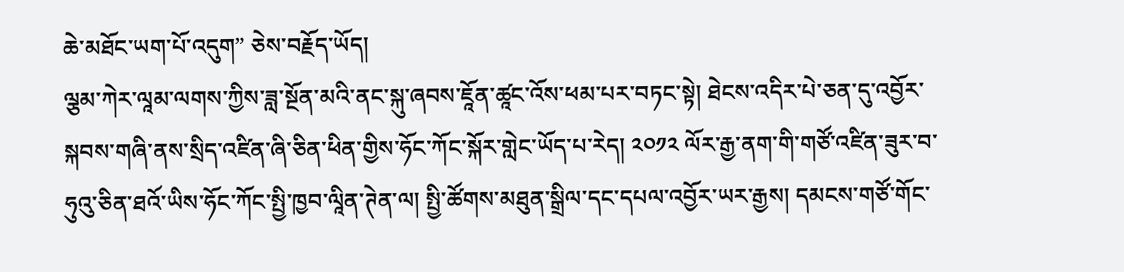ཆེ་མཐོང་ཡག་པོ་འདུག” ཅེས་བརྗོད་ཡོད།
ལྕམ་ཀེར་ལཱམ་ལགས་ཀྱིས་ཟླ་སྔོན་མའི་ནང་སྐུ་ཞབས་ཇཱོན་ཚཱང་འོས་ཕམ་པར་བཏང་སྟེ། ཐེངས་འདིར་པེ་ཅན་དུ་འབྱོར་སྐབས་གཞི་ནས་སྲིད་འཛིན་ཞི་ཅིན་ཕིན་གྱིས་ཧོང་ཀོང་སྐོར་གླེང་ཡོད་པ་རེད། ༢༠༡༢ ལོར་རྒྱ་ནག་གི་གཙོ་འཛིན་ཟུར་བ་ཧུའུ་ཅིན་ཐའོ་ཡིས་ཧོང་ཀོང་སྤྱི་ཁྱབ་ལཱིན་ཊེན་ལ། སྤྱི་ཚོགས་མཐུན་སྒྲིལ་དང་དཔལ་འབྱོར་ཡར་རྒྱས། དམངས་གཙོ་གོང་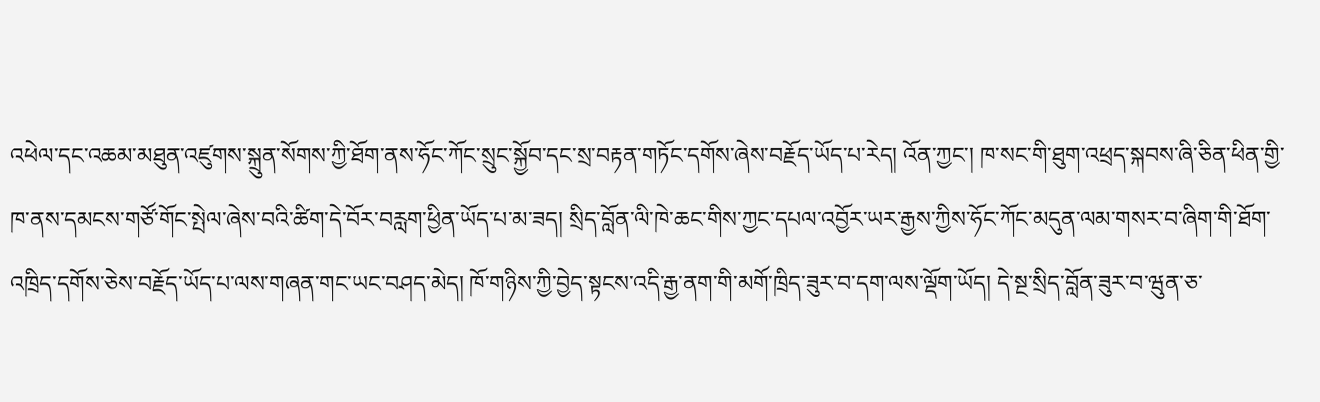འཕེལ་དང་འཆམ་མཐུན་འཛུགས་སྐྲུན་སོགས་ཀྱི་ཐོག་ནས་ཧོང་ཀོང་སྲུང་སྐྱོབ་དང་སྲ་བརྟན་གཏོང་དགོས་ཞེས་བརྗོད་ཡོད་པ་རེད། འོན་ཀྱང་། ཁ་སང་གི་ཐུག་འཕྲད་སྐབས་ཞི་ཅིན་ཕིན་གྱི་ཁ་ནས་དམངས་གཙོ་གོང་སྤེལ་ཞེས་བའི་ཚིག་དེ་བོར་བརླག་ཕྱིན་ཡོད་པ་མ་ཟད། སྲིད་བློན་ལི་ཁེ་ཆང་གིས་ཀྱང་དཔལ་འབྱོར་ཡར་རྒྱས་ཀྱིས་ཧོང་ཀོང་མདུན་ལམ་གསར་བ་ཞིག་གི་ཐོག་འཁྲིད་དགོས་ཅེས་བརྗོད་ཡོད་པ་ལས་གཞན་གང་ཡང་བཤད་མེད། ཁོ་གཉིས་ཀྱི་བྱེད་སྟངས་འདི་རྒྱ་ནག་གི་མགོ་ཁྲིད་ཟུར་བ་དག་ལས་ལྡོག་ཡོད། དེ་སྔ་སྲིད་བློན་ཟུར་བ་ཝུན་ཅ་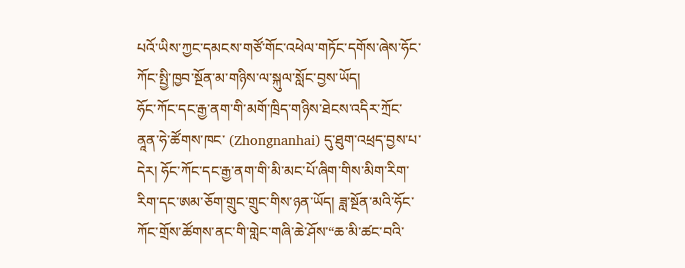པའོ་ཡིས་ཀྱང་དམངས་གཙོ་གོང་འཕེལ་གཏོང་དགོས་ཞེས་ཧོང་ཀོང་སྤྱི་ཁྱབ་སྔོན་མ་གཉིས་ལ་སྐུལ་སློང་བྱས་ཡོད།
ཧོང་ཀོང་དང་རྒྱ་ནག་གི་མགོ་ཁྲིད་གཉིས་ཐེངས་འདིར་ཀྲོང་ནཱན་ཧེ་ཚོགས་ཁང་ (Zhongnanhai) དུ་ཐུག་འཕྲད་བྱས་པ་དེར། ཧོང་ཀོང་དང་རྒྱ་ནག་གི་མི་མང་པོ་ཞིག་གིས་མིག་རིག་རིག་དང་ཨམ་ཅོག་གྲུང་གྲུང་གིས་ཉན་ཡོད། ཟླ་སྔོན་མའི་ཧོང་ཀོང་གྲོས་ཚོགས་ནང་གི་གླེང་གཞི་ཆེ་ཤོས་“ཆ་མི་ཚང་བའི་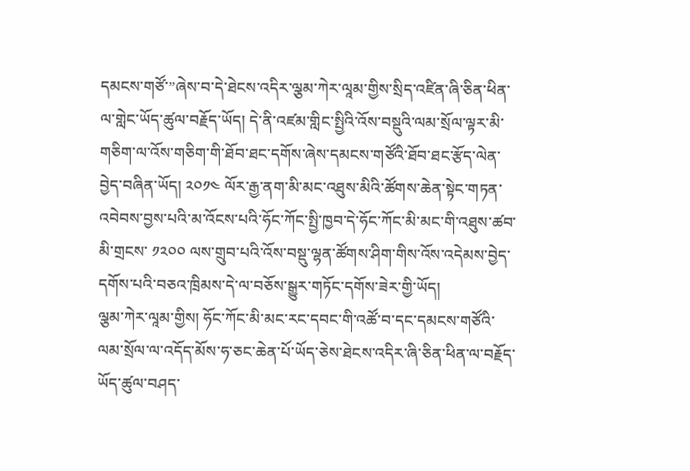དམངས་གཙོ་”ཞེས་བ་དེ་ཐེངས་འདིར་ལྕམ་ཀེར་ལཱམ་གྱིས་སྲིད་འཛིན་ཞི་ཅིན་ཕིན་ལ་གླེང་ཡོད་ཚུལ་བརྗོད་ཡོད། དེ་ནི་འཛམ་གླིང་སྤྱིའི་འོས་བསྡུའི་ལམ་སྲོལ་ལྟར་མི་གཅིག་ལ་འོས་གཅིག་གི་ཐོབ་ཐང་དགོས་ཞེས་དམངས་གཙོའི་ཐོབ་ཐང་རྩོད་ལེན་བྱེད་བཞིན་ཡོད། ༢༠༡༤ ལོར་རྒྱ་ནག་མི་མང་འཐུས་མིའི་ཚོགས་ཆེན་སྟེང་གཏན་འབེབས་བྱས་པའི་མ་འོངས་པའི་ཧོང་ཀོང་སྤྱི་ཁྱབ་དེ་ཧོང་ཀོང་མི་མང་གི་འཐུས་ཚབ་མི་གྲངས་ ༡༢༠༠ ལས་གྲུབ་པའི་འོས་བསྡུ་ལྷན་ཚོགས་ཤིག་གིས་འོས་འདེམས་བྱེད་དགོས་པའི་བཅའ་ཁྲིམས་དེ་ལ་བཅོས་སྒྱུར་གཏོང་དགོས་ཟེར་གྱི་ཡོད།
ལྕམ་ཀེར་ལཱམ་གྱིས། ཧོང་ཀོང་མི་མང་རང་དབང་གི་འཚོ་བ་དང་དམངས་གཙོའི་ལམ་སྲོལ་ལ་འདོད་མོས་ཧ་ཅང་ཆེན་པོ་ཡོད་ཅེས་ཐེངས་འདིར་ཞི་ཅིན་ཕིན་ལ་བརྗོད་ཡོད་ཚུལ་བཤད་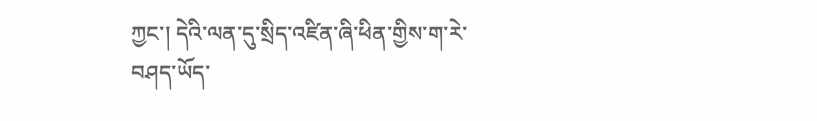ཀྱང་། དེའི་ལན་དུ་སྲིད་འཛིན་ཞི་ཕིན་གྱིས་ག་རེ་བཤད་ཡོད་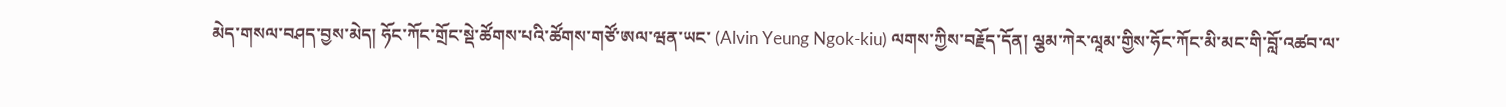མེད་གསལ་བཤད་བྱས་མེད། ཧོང་ཀོང་གྲོང་སྡེ་ཚོགས་པའི་ཚོགས་གཙོ་ཨལ་ཝན་ཡང་ (Alvin Yeung Ngok-kiu) ལགས་ཀྱིས་བརྗོད་དོན། ལྕམ་ཀེར་ལཱམ་གྱིས་ཧོང་ཀོང་མི་མང་གི་བློ་འཚབ་ལ་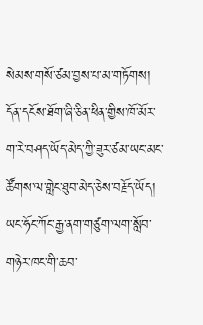སེམས་གསོ་ཙམ་བྱས་པ་མ་གཏོགས། དོན་དངོས་ཐོག་ཞི་ཅིན་ཕིན་གྱིས་ཁོ་མོར་ག་རེ་བཤད་ཡོད་མེད་ཀྱི་ཟུར་ཙམ་ཡང་མང་ཚོགས་ལ་གླེང་ཐུབ་མེད་ཅེས་བརྗོད་ཡོད།
ཡང་ཧོང་ཀོང་རྒྱ་ནག་གཙུག་ལག་སློབ་གཉེར་ཁང་གི་ཆབ་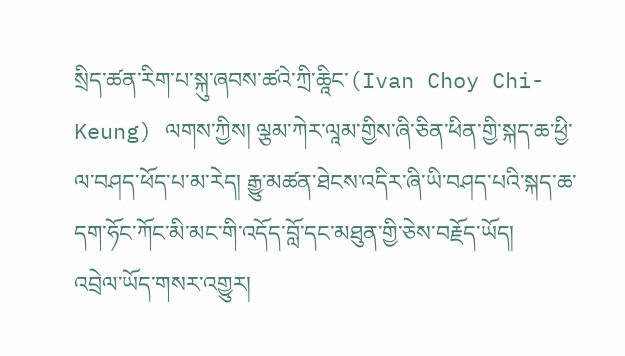སྲིད་ཚན་རིག་པ་སྐུ་ཞབས་ཚའེ་ཀྲི་ཆཱིང་(Ivan Choy Chi-Keung) ལགས་ཀྱིས། ལྕམ་ཀེར་ལཱམ་གྱིས་ཞི་ཅིན་ཕིན་གྱི་སྐད་ཆ་ཕྱི་ལ་བཤད་ཕོད་པ་མ་རེད། རྒྱུ་མཚན་ཐེངས་འདིར་ཞི་ཡི་བཤད་པའི་སྐད་ཆ་དག་ཧོང་ཀོང་མི་མང་གི་འདོད་བློ་དང་མཐུན་གྱི་ཅེས་བརྗོད་ཡོད།
འབྲེལ་ཡོད་གསར་འགྱུར།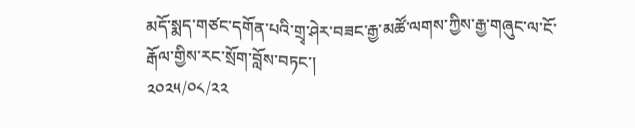མདོ་སྨད་གཙང་དགོན་པའི་གྲྭ་ཤེར་བཟང་རྒྱ་མཚོ་ལགས་ཀྱིས་རྒྱ་གཞུང་ལ་ངོ་རྒོལ་གྱིས་རང་སྲོག་བློས་བཏང་།
༢༠༢༥/༠༨/༢༢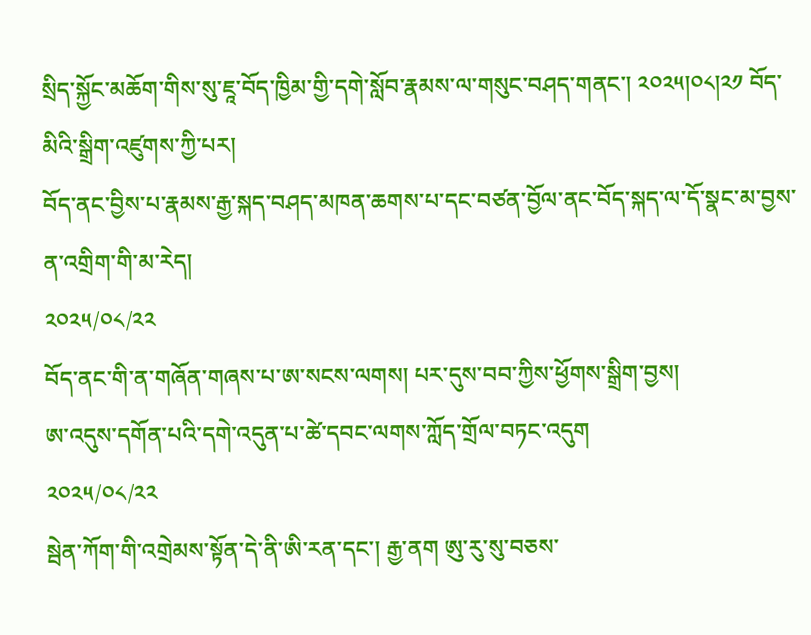སྲིད་སྐྱོང་མཆོག་གིས་སུ་ཇཱ་བོད་ཁྱིམ་གྱི་དགེ་སློབ་རྣམས་ལ་གསུང་བཤད་གནང་། ༢༠༢༥།༠༨།༢༡ བོད་མིའི་སྒྲིག་འཛུགས་ཀྱི་པར།
བོད་ནང་བྱིས་པ་རྣམས་རྒྱ་སྐད་བཤད་མཁན་ཆགས་པ་དང་བཙན་བྱོལ་ནང་བོད་སྐད་ལ་དོ་སྣང་མ་བྱས་ན་འགྲིག་གི་མ་རེད།
༢༠༢༥/༠༨/༢༢
བོད་ནང་གི་ན་གཞོན་གཞས་པ་ཨ་སངས་ལགས། པར་དུས་བབ་ཀྱིས་ཕྱོགས་སྒྲིག་བྱས།
ཨ་འདུས་དགོན་པའི་དགེ་འདུན་པ་ཚེ་དབང་ལགས་ཀློད་གྲོལ་བཏང་འདུག
༢༠༢༥/༠༨/༢༢
སྦེན་ཀོག་གི་འགྲེམས་སྟོན་དེ་ནི་ཨི་རན་དང་། རྒྱ་ནག ཨུ་རུ་སུ་བཅས་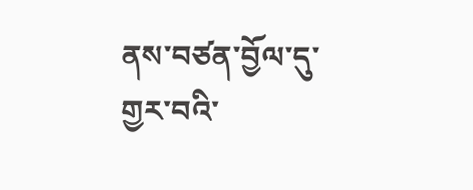ནས་བཙན་བྱོལ་དུ་གྱར་བའི་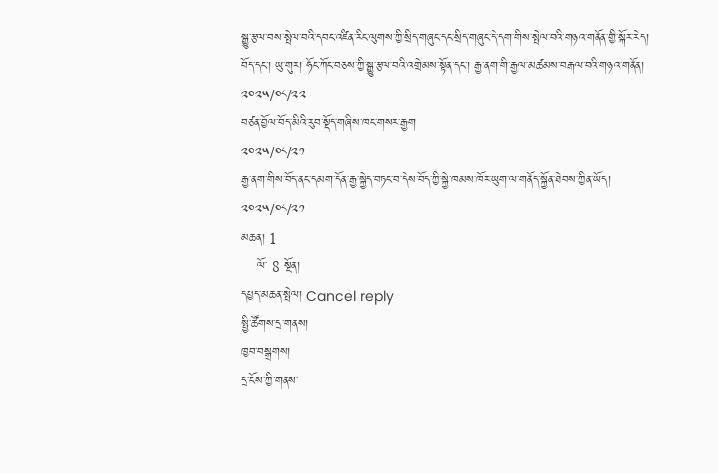སྒྱུ་རྩལ་བས་སྤེལ་བའི་དབང་འཛིན་རིང་ལུགས་ཀྱི་སྲིད་གཞུང་དང་སྲིད་གཞུང་དེ་དག་གིས་སྤེལ་བའི་གཉའ་གནོན་གྱི་སྐོར་རེད།
བོད་དང་། ཡུ་གུར། ཧོང་ཀོང་བཅས་ཀྱི་སྒྱུ་རྩལ་བའི་འགྲེམས་སྟོན་དང་། རྒྱ་ནག་གི་རྒྱལ་མཚམས་བརྒལ་བའི་གཉའ་གནོན།
༢༠༢༥/༠༨/༢༢
བཙན་བྱོལ་བོད་མིའི་རུབ་སྡོད་གཞིས་ཁང་གསར་རྒྱག
༢༠༢༥/༠༨/༢༡
རྒྱ་ནག་གིས་བོད་ནང་དམག་དོན་རྒྱ་སྐྱེད་བཏང་བ་དེས་བོད་ཀྱི་སྐྱེ་ཁམས་ཁོར་ཡུག་ལ་གནོད་སྐྱོན་ཐེབས་ཀྱིན་ཡོད།
༢༠༢༥/༠༨/༢༡
མཆན། 1
    ལོ་ 8 སྔོན།
དཔྱད་མཆན་སྤེལ། Cancel reply
སྤྱི་ཚོགས་དྲ་གནས།
ཁྱབ་བསྒྲགས།
དྲ་ངོས་ཀྱི་གནས་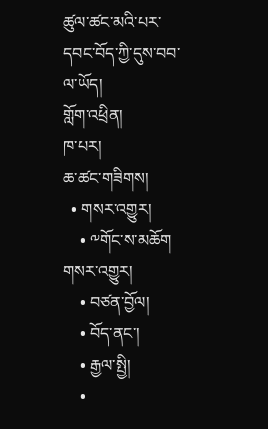ཚུལ་ཚང་མའི་པར་དབང་བོད་ཀྱི་དུས་བབ་ལ་ཡོད།
གློག་འཕྲིན།
ཁ་པར།
ཆ་ཚང་གཟིགས།
  • གསར་འགྱུར།
    • ༸གོང་ས་མཆོག གསར་འགྱུར།
    • བཙན་བྱོལ།
    • བོད་ནང་།
    • རྒྱལ་སྤྱི།
    •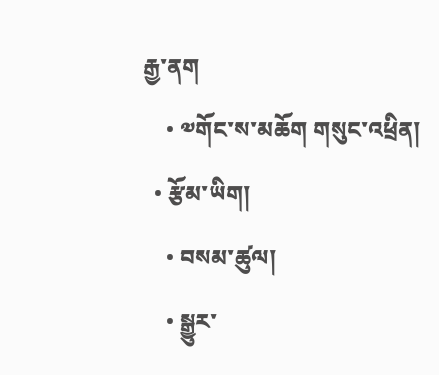རྒྱ་ནག
    • ༧གོང་ས་མཆོག གསུང་འཕྲིན།
  • རྩོམ་ཡིག།
    • བསམ་ཚུལ།
    • སྒྱུར་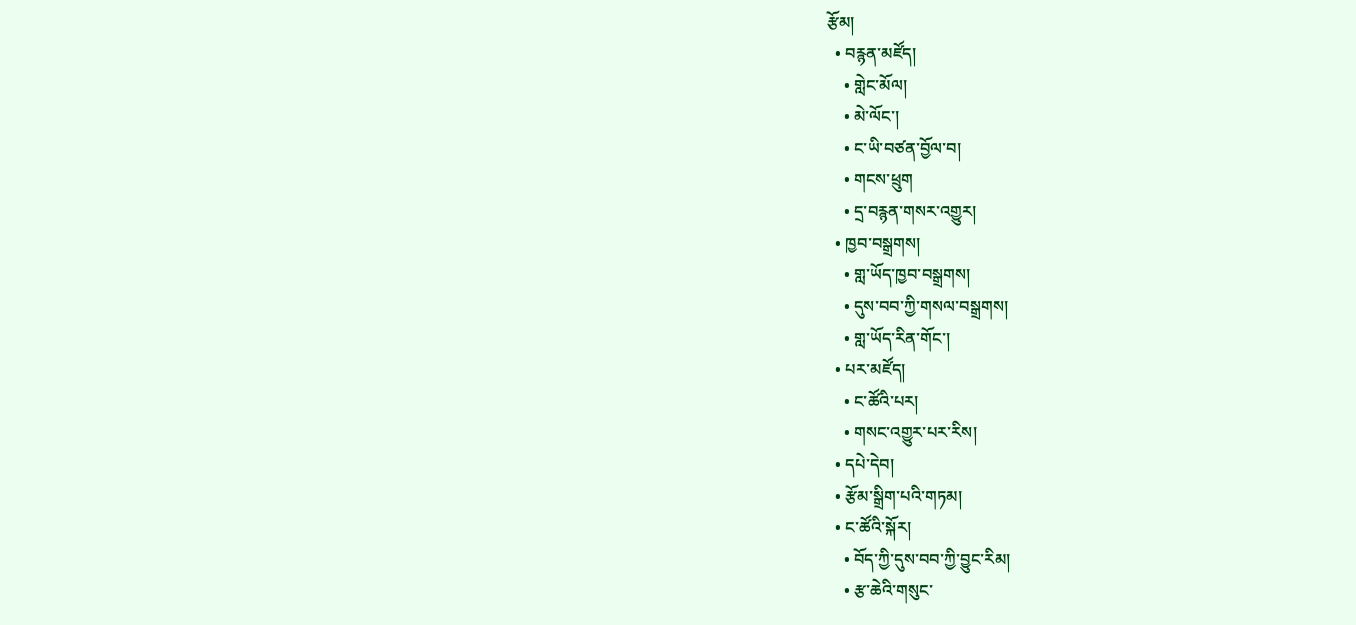རྩོམ།
  • བརྙན་མཛོད།
    • གླེང་མོལ།
    • མེ་ལོང་།
    • ང་ཡི་བཙན་བྱོལ་བ།
    • གངས་ཕྲུག
    • དྲ་བརྙན་གསར་འགྱུར།
  • ཁྱབ་བསྒྲགས།
    • གླ་ཡོད་ཁྱབ་བསྒྲགས།
    • དུས་བབ་ཀྱི་གསལ་བསྒྲགས།
    • གླ་ཡོད་རིན་གོང་།
  • པར་མཛོད།
    • ང་ཚོའི་པར།
    • གསང་འགྱུར་པར་རིས།
  • དཔེ་དེབ།
  • རྩོམ་སྒྲིག་པའི་གཏམ།
  • ང་ཚོའི་སྐོར།
    • བོད་ཀྱི་དུས་བབ་ཀྱི་བྱུང་རིམ།
    • རྩ་ཆེའི་གསུང་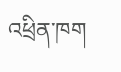འཕྲིན་ཁག